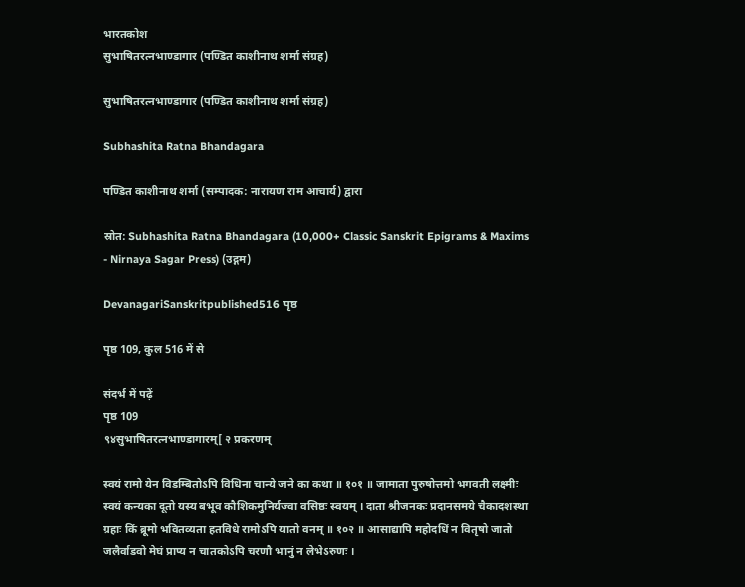भारतकोश
सुभाषितरत्नभाण्डागार (पण्डित काशीनाथ शर्मा संग्रह)

सुभाषितरत्नभाण्डागार (पण्डित काशीनाथ शर्मा संग्रह)

Subhashita Ratna Bhandagara

पण्डित काशीनाथ शर्मा (सम्पादक: नारायण राम आचार्य) द्वारा

स्रोत: Subhashita Ratna Bhandagara (10,000+ Classic Sanskrit Epigrams & Maxims - Nirnaya Sagar Press) (उद्गम)

DevanagariSanskritpublished516 पृष्ठ

पृष्ठ 109, कुल 516 में से

संदर्भ में पढ़ें
पृष्ठ 109
९४सुभाषितरत्नभाण्डागारम्[ २ प्रकरणम्

स्वयं रामो येन विडम्बितोऽपि विधिना चान्ये जने का कथा ॥ १०१ ॥ जामाता पुरुषोत्तमो भगवती लक्ष्मीः स्वयं कन्यका दूतो यस्य बभूव कौशिकमुनिर्यज्वा वसिष्ठः स्वयम् । दाता श्रीजनकः प्रदानसमये चैकादशस्था ग्रहाः किं ब्रूमो भवितव्यता हतविधे रामोऽपि यातो वनम् ॥ १०२ ॥ आसाद्यापि महोदधिं न वितृषो जातो जलैर्वाडवो मेघं प्राप्य न चातकोऽपि चरणौ भानुं न लेभेऽरुणः ।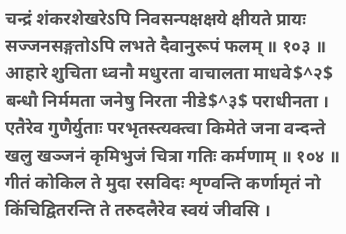चन्द्रं शंकरशेखरेऽपि निवसन्पक्षक्षये क्षीयते प्रायः सज्जनसङ्गतोऽपि लभते दैवानुरूपं फलम् ॥ १०३ ॥ आहारे शुचिता ध्वनौ मधुरता वाचालता माधवे$^२$ बन्धौ निर्ममता जनेषु निरता नीडे$^३$ पराधीनता । एतैरेव गुणैर्युताः परभृतस्त्यक्त्वा किमेते जना वन्दन्ते खलु खञ्जनं कृमिभुजं चित्रा गतिः कर्मणाम् ॥ १०४ ॥ गीतं कोकिल ते मुदा रसविदः शृण्वन्ति कर्णामृतं नो किंचिद्वितरन्ति ते तरुदलैरेव स्वयं जीवसि ।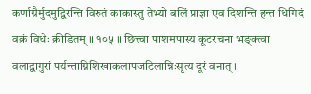कर्णाग्रैर्मुदमुद्विरन्ति विरुतं काकास्तु तेभ्यो बलिं प्राज्ञा एव दिशन्ति हन्त धिगिदं वक्रं विधेः क्रीडितम् ॥ १०५ ॥ छित्त्वा पाशमपास्य कूटरचना भङ्क्त्वा वलाद्वागुरां पर्यन्ताग्निशिखाकलापजटिलान्निःसृत्य दूरं वनात् ।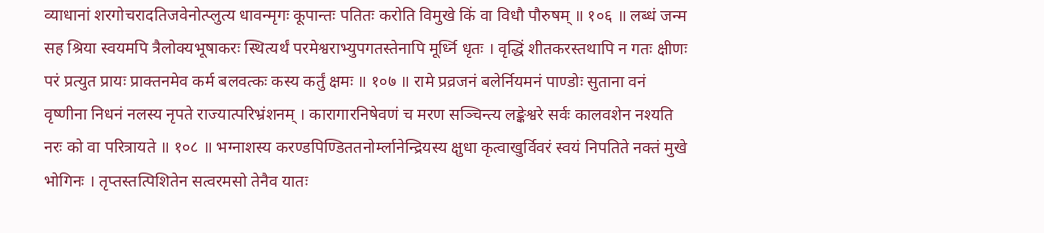व्याधानां शरगोचरादतिजवेनोत्प्लुत्य धावन्मृगः कूपान्तः पतितः करोति विमुखे किं वा विधौ पौरुषम् ॥ १०६ ॥ लब्धं जन्म सह श्रिया स्वयमपि त्रैलोक्यभूषाकरः स्थित्यर्थं परमेश्वराभ्युपगतस्तेनापि मूर्ध्नि धृतः । वृद्धिं शीतकरस्तथापि न गतः क्षीणः परं प्रत्युत प्रायः प्राक्तनमेव कर्म बलवत्कः कस्य कर्तुं क्षमः ॥ १०७ ॥ रामे प्रव्रजनं बलेर्नियमनं पाण्डोः सुताना वनं वृष्णीना निधनं नलस्य नृपते राज्यात्परिभ्रंशनम् । कारागारनिषेवणं च मरण सञ्चिन्त्य लङ्केश्वरे सर्वः कालवशेन नश्यति नरः को वा परित्रायते ॥ १०८ ॥ भग्नाशस्य करण्डपिण्डिततनोर्म्लानेन्द्रियस्य क्षुधा कृत्वाखुर्विवरं स्वयं निपतिते नक्तं मुखे भोगिनः । तृप्तस्तत्पिशितेन सत्वरमसो तेनैव यातः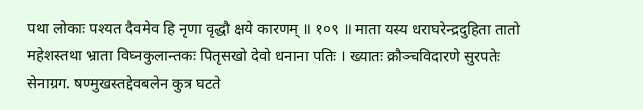पथा लोकाः पश्यत दैवमेव हि नृणा वृद्धौ क्षये कारणम् ॥ १०९ ॥ माता यस्य धराघरेन्द्रदुहिता तातो महेशस्तथा भ्राता विघ्नकुलान्तकः पितृसखो देवो धनाना पतिः । ख्यातः क्रौञ्चविदारणे सुरपतेः सेनाग्रग. षण्मुखस्तद्देवबलेन कुत्र घटते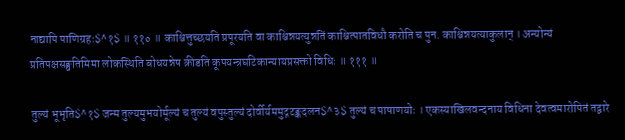नाद्यापि पाणिग्रहः$^१$ ॥ ११० ॥ काश्चित्तुच्छयति प्रपूरयति वा काश्चिन्नयत्युन्नतिं काश्चित्पातविधौ करोति च पुन. काश्चिन्नयत्याकुलान् । अन्योन्यं प्रतिपक्षसङ्घतिमिमा लोकस्थिति बोधयन्नेष क्रीडति कूपयन्त्रघटिकान्यायप्रसक्तो विधिः ॥ १११ ॥

तुल्यं भूभृति$^१$ जन्म तुल्यमुभयोर्मूल्यं च तुल्यं वपुस्तुल्यं दोर्वीर्यममुद्गटङ्कदलन$^३$ तुल्यं च पाषाणयोः । एकस्याखिलवन्दनाय विधिना देवत्वमारोपितं तद्वारे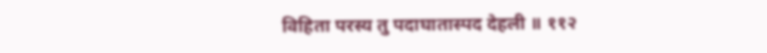विहिता परस्य तु पदाघातास्पद देहली ॥ ११२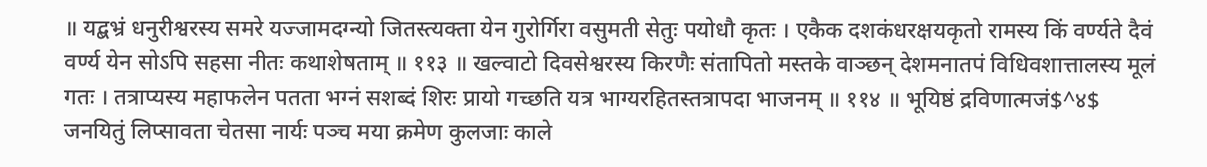॥ यद्बभ्रं धनुरीश्वरस्य समरे यज्जामदग्न्यो जितस्त्यक्ता येन गुरोर्गिरा वसुमती सेतुः पयोधौ कृतः । एकैक दशकंधरक्षयकृतो रामस्य किं वर्ण्यते दैवं वर्ण्य येन सोऽपि सहसा नीतः कथाशेषताम् ॥ ११३ ॥ खल्वाटो दिवसेश्वरस्य किरणैः संतापितो मस्तके वाञ्छन् देशमनातपं विधिवशात्तालस्य मूलं गतः । तत्राप्यस्य महाफलेन पतता भग्नं सशब्दं शिरः प्रायो गच्छति यत्र भाग्यरहितस्तत्रापदा भाजनम् ॥ ११४ ॥ भूयिष्ठं द्रविणात्मजं$^४$ जनयितुं लिप्सावता चेतसा नार्यः पञ्च मया क्रमेण कुलजाः काले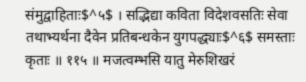संमुद्वाहिताः$^५$ । सद्भिद्या कविता विदेशवसतिः सेवा तथाभ्यर्थना दैवेन प्रतिबन्धकेन युगपद्ध्याः$^६$ समस्ताः कृताः ॥ ११५ ॥ मजत्वम्भसि यातु मेरुशिखरं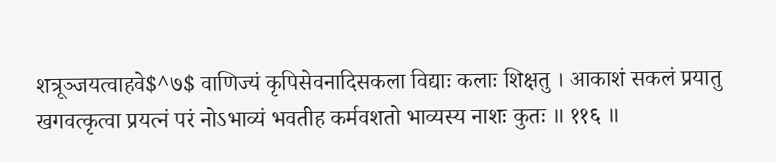शत्रूञ्जयत्वाहवे$^७$ वाणिज्यं कृपिसेवनादिसकला विद्याः कलाः शिक्षतु । आकाशं सकलं प्रयातु खगवत्कृत्वा प्रयत्नं परं नोऽभाव्यं भवतीह कर्मवशतो भाव्यस्य नाशः कुतः ॥ ११६ ॥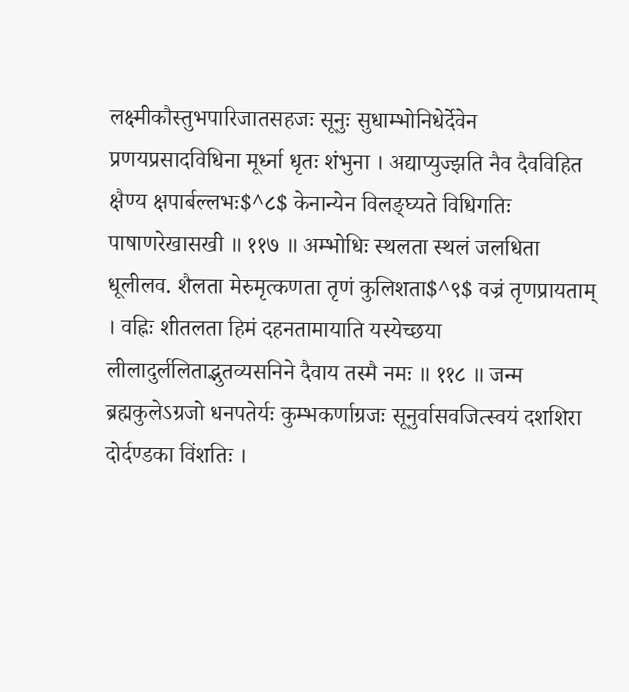लक्ष्मीकौस्तुभपारिजातसहजः सूनुः सुधाम्भोनिधेर्देवेन प्रणयप्रसादविधिना मूर्ध्ना धृतः शंभुना । अद्याप्युज्झति नैव दैवविहित क्षैण्य क्षपार्बल्लभः$^८$ केनान्येन विलङ्घ्यते विधिगतिः पाषाणरेखासखी ॥ ११७ ॥ अम्भोधिः स्थलता स्थलं जलधिता धूलीलव. शैलता मेरुमृत्कणता तृणं कुलिशता$^९$ वज्रं तृणप्रायताम् । वह्निः शीतलता हिमं दहनतामायाति यस्येच्छया लीलादुर्ललिताद्भुतव्यसनिने दैवाय तस्मै नमः ॥ ११८ ॥ जन्म ब्रह्मकुलेऽग्रजो धनपतेर्यः कुम्भकर्णाग्रजः सूनुर्वासवजित्स्वयं दशशिरा दोर्दण्डका विंशतिः ।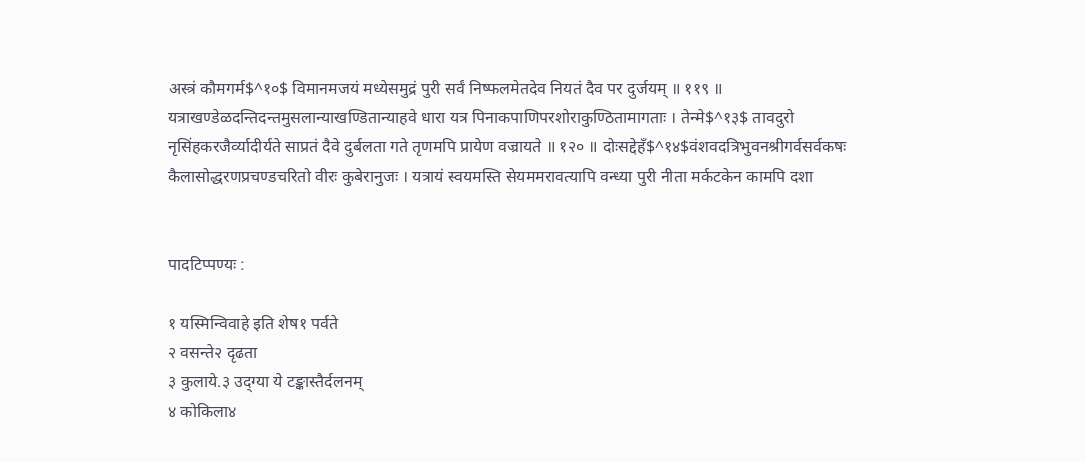अस्त्रं कौमगर्म$^१०$ विमानमजयं मध्येसमुद्रं पुरी सर्वं निष्फलमेतदेव नियतं दैव पर दुर्जयम् ॥ ११९ ॥ यत्राखण्डेळदन्तिदन्तमुसलान्याखण्डितान्याहवे धारा यत्र पिनाकपाणिपरशोराकुण्ठितामागताः । तेन्मे$^१३$ तावदुरो नृसिंहकरजैर्व्यादीर्यते साप्रतं दैवे दुर्बलता गते तृणमपि प्रायेण वज्रायते ॥ १२० ॥ दोःसद्देहँ$^१४$वंशवदत्रिभुवनश्रीगर्वसर्वकषः कैलासोद्धरणप्रचण्डचरितो वीरः कुबेरानुजः । यत्रायं स्वयमस्ति सेयममरावत्यापि वन्ध्या पुरी नीता मर्कटकेन कामपि दशा


पादटिप्पण्यः :

१ यस्मिन्विवाहे इति शेष१ पर्वते
२ वसन्ते२ दृढता
३ कुलाये.३ उद्ग्या ये टङ्कास्तैर्दलनम्
४ कोकिला४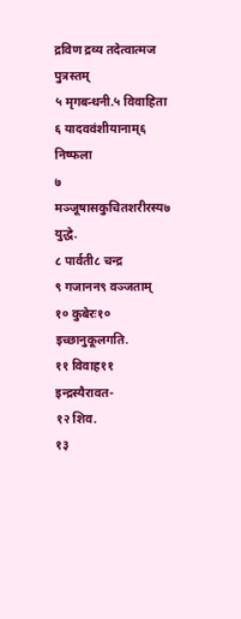द्रविण द्रव्य तदेत्वात्मज पुत्रस्तम्
५ मृगबन्धनी.५ विवाहिता
६ यादववंशीयानाम्६ निष्फला
७ मञ्जूषासकुचितशरीरस्य७ युद्धे.
८ पार्वती८ चन्द्र
९ गजानन९ वञ्जताम्
१० कुबेरः१० इच्छानुकूलगति.
११ विवाह११ इन्द्रस्यैरावत-
१२ शिव.
१३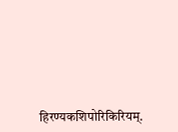हिरण्यकशिपोरिकिरियम्.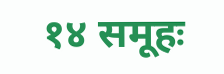१४ समूहः